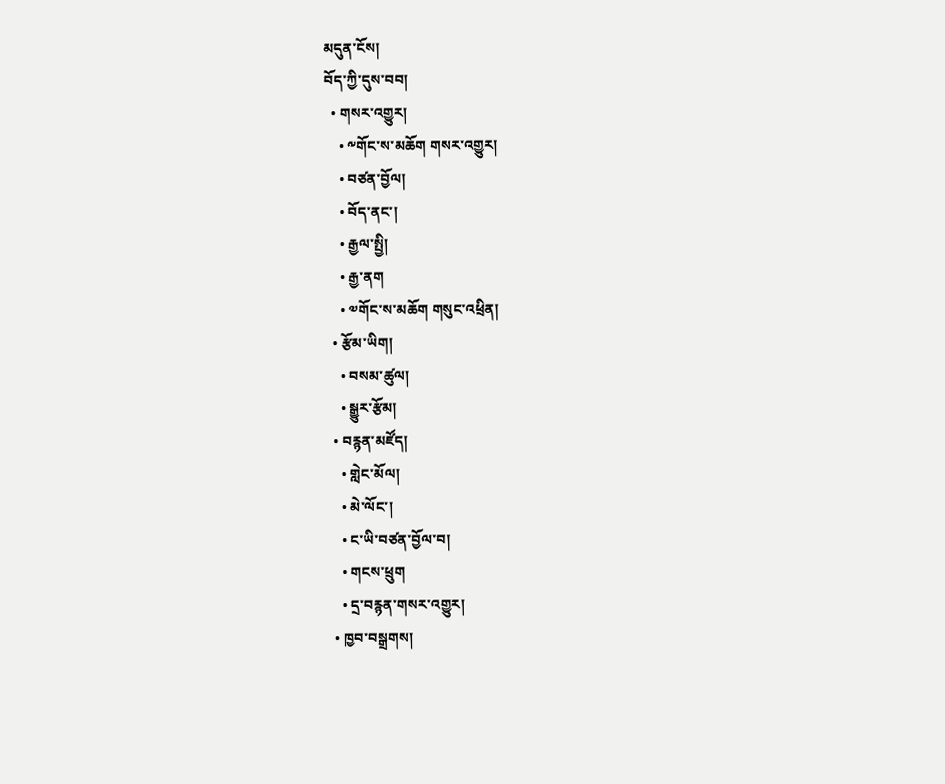མདུན་ངོས།
བོད་ཀྱི་དུས་བབ།
  • གསར་འགྱུར།
    • ༸གོང་ས་མཆོག གསར་འགྱུར།
    • བཙན་བྱོལ།
    • བོད་ནང་།
    • རྒྱལ་སྤྱི།
    • རྒྱ་ནག
    • ༧གོང་ས་མཆོག གསུང་འཕྲིན།
  • རྩོམ་ཡིག།
    • བསམ་ཚུལ།
    • སྒྱུར་རྩོམ།
  • བརྙན་མཛོད།
    • གླེང་མོལ།
    • མེ་ལོང་།
    • ང་ཡི་བཙན་བྱོལ་བ།
    • གངས་ཕྲུག
    • དྲ་བརྙན་གསར་འགྱུར།
  • ཁྱབ་བསྒྲགས།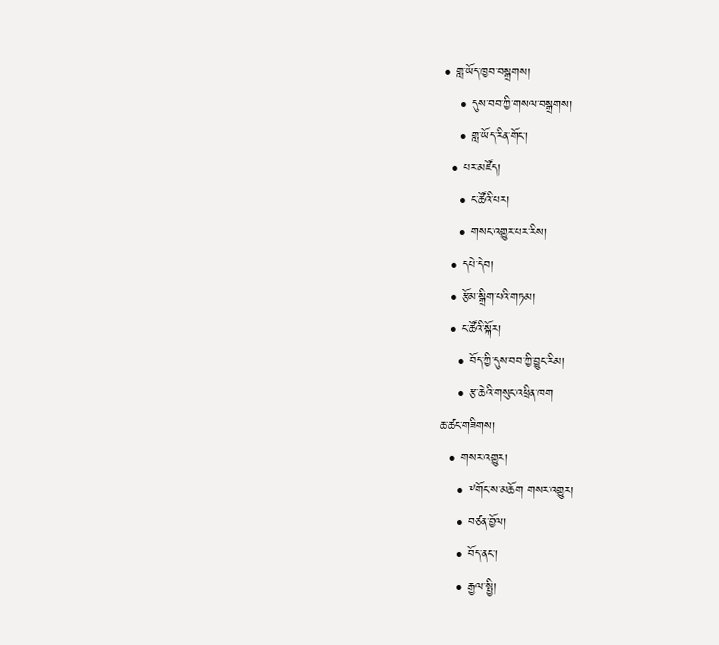• གླ་ཡོད་ཁྱབ་བསྒྲགས།
    • དུས་བབ་ཀྱི་གསལ་བསྒྲགས།
    • གླ་ཡོད་རིན་གོང་།
  • པར་མཛོད།
    • ང་ཚོའི་པར།
    • གསང་འགྱུར་པར་རིས།
  • དཔེ་དེབ།
  • རྩོམ་སྒྲིག་པའི་གཏམ།
  • ང་ཚོའི་སྐོར།
    • བོད་ཀྱི་དུས་བབ་ཀྱི་བྱུང་རིམ།
    • རྩ་ཆེའི་གསུང་འཕྲིན་ཁག
ཆ་ཚང་གཟིགས།
  • གསར་འགྱུར།
    • ༸གོང་ས་མཆོག གསར་འགྱུར།
    • བཙན་བྱོལ།
    • བོད་ནང་།
    • རྒྱལ་སྤྱི།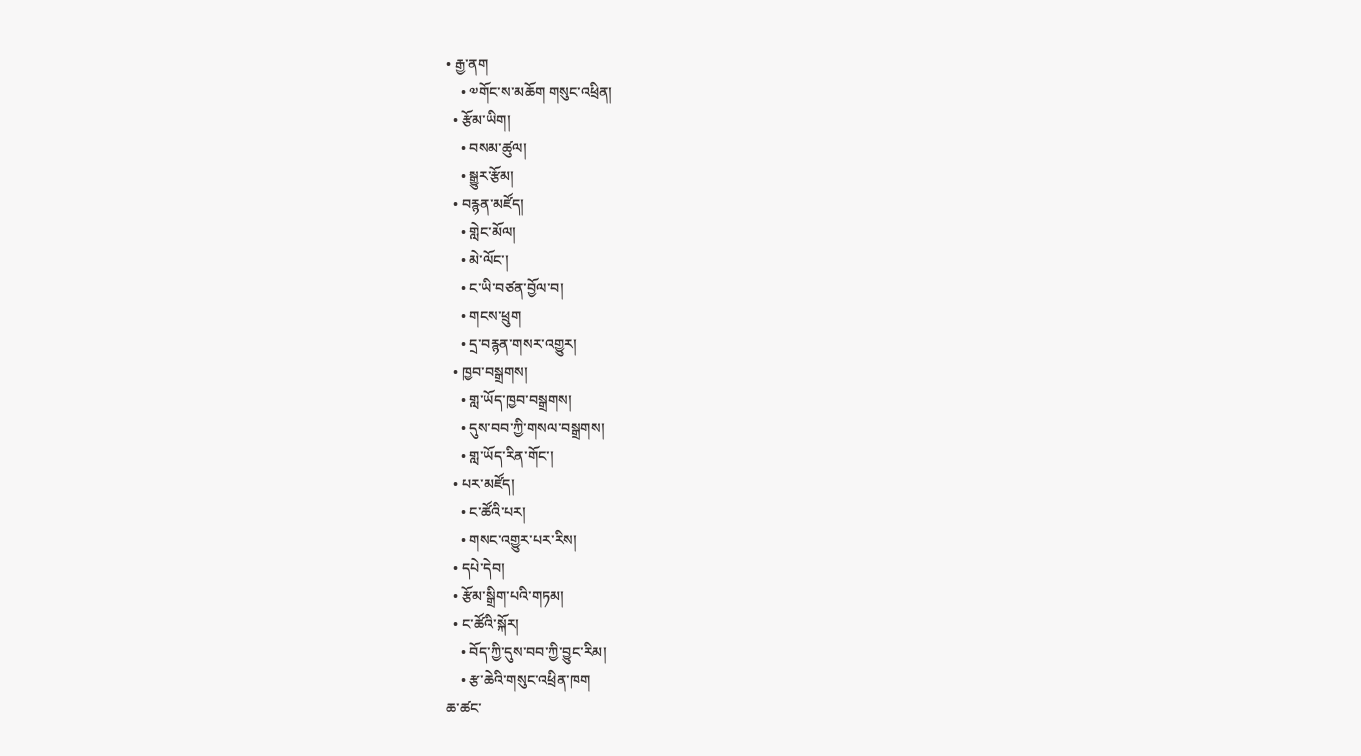• རྒྱ་ནག
    • ༧གོང་ས་མཆོག གསུང་འཕྲིན།
  • རྩོམ་ཡིག།
    • བསམ་ཚུལ།
    • སྒྱུར་རྩོམ།
  • བརྙན་མཛོད།
    • གླེང་མོལ།
    • མེ་ལོང་།
    • ང་ཡི་བཙན་བྱོལ་བ།
    • གངས་ཕྲུག
    • དྲ་བརྙན་གསར་འགྱུར།
  • ཁྱབ་བསྒྲགས།
    • གླ་ཡོད་ཁྱབ་བསྒྲགས།
    • དུས་བབ་ཀྱི་གསལ་བསྒྲགས།
    • གླ་ཡོད་རིན་གོང་།
  • པར་མཛོད།
    • ང་ཚོའི་པར།
    • གསང་འགྱུར་པར་རིས།
  • དཔེ་དེབ།
  • རྩོམ་སྒྲིག་པའི་གཏམ།
  • ང་ཚོའི་སྐོར།
    • བོད་ཀྱི་དུས་བབ་ཀྱི་བྱུང་རིམ།
    • རྩ་ཆེའི་གསུང་འཕྲིན་ཁག
ཆ་ཚང་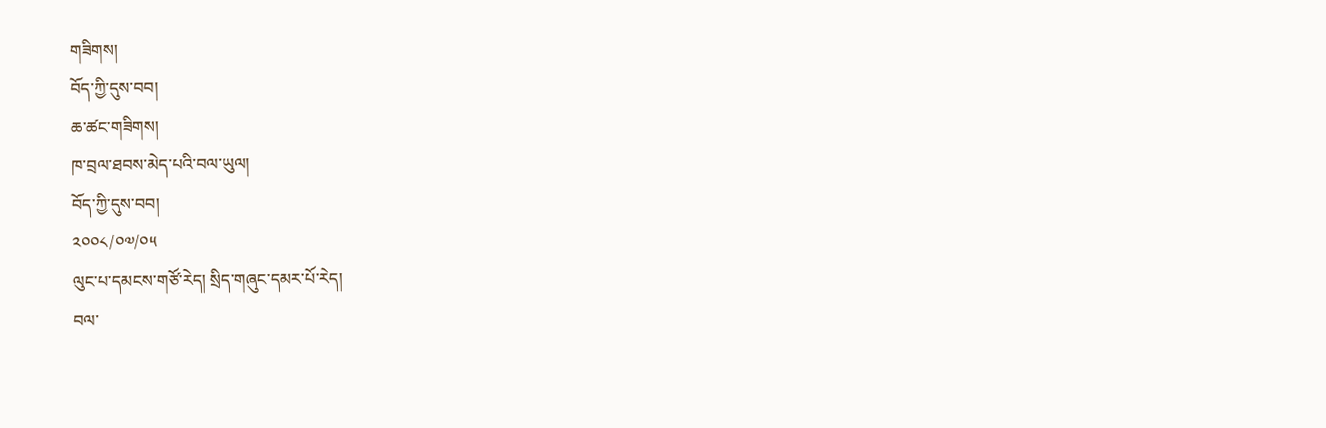གཟིགས།
བོད་ཀྱི་དུས་བབ།
ཆ་ཚང་གཟིགས།
ཁ་བྲལ་ཐབས་མེད་པའི་བལ་ཡུལ།
བོད་ཀྱི་དུས་བབ།
༢༠༠༨/༠༧/༠༥
ལུང་པ་དམངས་གཙོ་རེད། སྲིད་གཞུང་དམར་པོ་རེད།
བལ་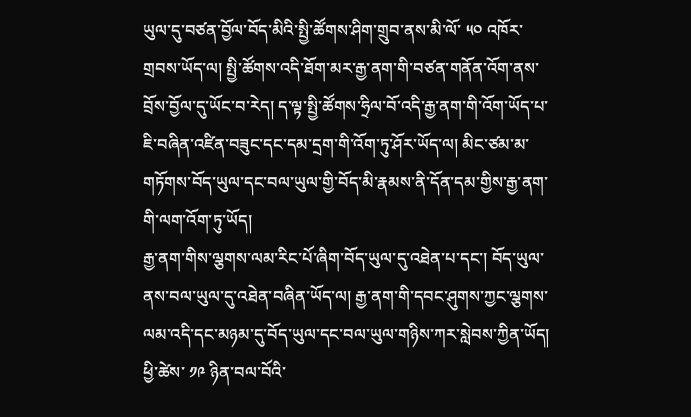ཡུལ་དུ་བཙན་བྱོལ་བོད་མིའི་སྤྱི་ཚོགས་ཤིག་གྲུབ་ནས་མི་ལོ་ ༥༠ འཁོར་གྲབས་ཡོད་ལ། སྤྱི་ཚོགས་འདི་ཐོག་མར་རྒྱ་ནག་གི་བཙན་གནོན་འོག་ནས་བྲོས་བྱོལ་དུ་ཡོང་བ་རེད། ད་ལྟ་སྤྱི་ཚོགས་ཧྲིལ་བོ་འདི་རྒྱ་ནག་གི་འོག་ཡོད་པ་ཇི་བཞིན་འཛིན་བཟུང་དང་དམ་དྲག་གི་འོག་ཏུ་ཤོར་ཡོད་ལ། མིང་ཙམ་མ་གཏོགས་བོད་ཡུལ་དང་བལ་ཡུལ་གྱི་བོད་མི་རྣམས་ནི་དོན་དམ་གྱིས་རྒྱ་ནག་གི་ལག་འོག་ཏུ་ཡོད།
རྒྱ་ནག་གིས་ལྕགས་ལམ་རིང་པོ་ཞིག་བོད་ཡུལ་དུ་འཐེན་པ་དང་། བོད་ཡུལ་ནས་བལ་ཡུལ་དུ་འཐེན་བཞིན་ཡོད་ལ། རྒྱ་ནག་གི་དབང་ཤུགས་ཀྱང་ལྕགས་ལམ་འདི་དང་མཉམ་དུ་བོད་ཡུལ་དང་བལ་ཡུལ་གཉིས་ཀར་སླེབས་ཀྱིན་ཡོད། ཕྱི་ཚེས་ ༡༩ ཉིན་བལ་བོའི་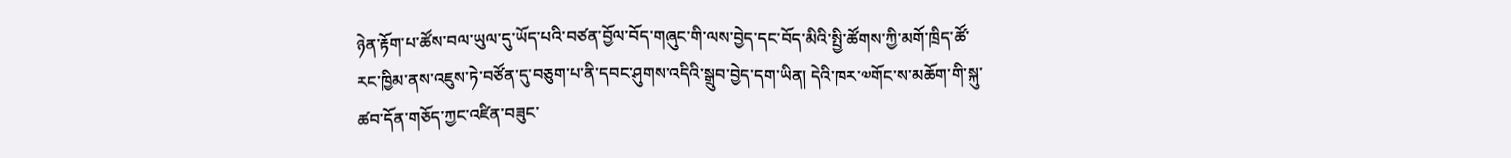ཉེན་རྟོག་པ་ཚོས་བལ་ཡུལ་དུ་ཡོད་པའི་བཙན་བྱོལ་བོད་གཞུང་གི་ལས་བྱེད་དང་བོད་མིའི་སྤྱི་ཚོགས་ཀྱི་མགོ་ཁྲིད་ཚོ་རང་ཁྱིམ་ནས་འཇུས་ཏེ་བཙོན་དུ་བཅུག་པ་ནི་དབང་ཤུགས་འདིའི་སྒྲུབ་བྱེད་དག་ཡིན། དེའི་ཁར་༧གོང་ས་མཆོག་གི་སྐུ་ཚབ་དོན་གཅོད་ཀྱང་འཛིན་བཟུང་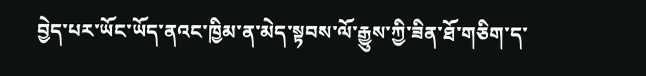བྱེད་པར་ཡོང་ཡོད་ནའང་ཁྱིམ་ན་མེད་སྟབས་ལོ་རྒྱུས་ཀྱི་ཟིན་ཐོ་གཅིག་ད་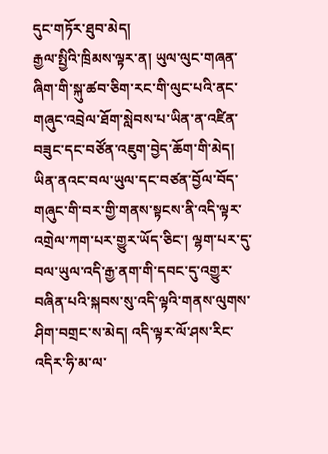དུང་གཏོར་ཐུབ་མེད།
རྒྱལ་སྤྱིའི་ཁྲིམས་ལྟར་ན། ཡུལ་ལུང་གཞན་ཞིག་གི་སྐུ་ཚབ་ཅིག་རང་གི་ལུང་པའི་ནང་གཞུང་འབྲེལ་ཐོག་སླེབས་པ་ཡིན་ན་འཛིན་བཟུང་དང་བཙོན་འཇུག་བྱེད་ཆོག་གི་མེད། ཡིན་ནའང་བལ་ཡུལ་དང་བཙན་བྱོལ་བོད་གཞུང་གི་བར་གྱི་གནས་སྟངས་ནི་འདི་ལྟར་འགྲེལ་ཀག་པར་གྱུར་ཡོད་ཅིང་། ལྷག་པར་དུ་བལ་ཡུལ་འདི་རྒྱ་ནག་གི་དབང་དུ་འགྱུར་བཞིན་པའི་སྐབས་སུ་འདི་ལྟའི་གནས་ལུགས་ཤིག་བགྲང་ས་མེད། འདི་ལྟར་ལོ་ཤས་རིང་འདིར་ཧི་མ་ལ་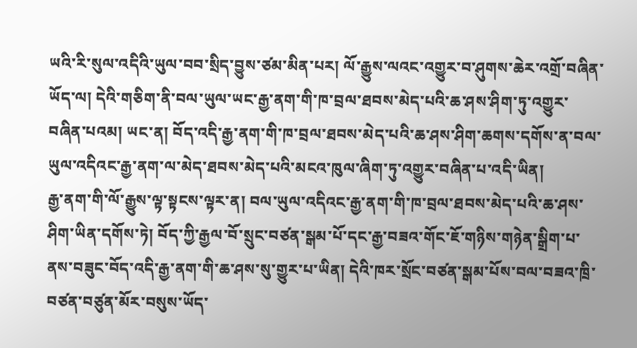ཡའི་རི་སུལ་འདིའི་ཡུལ་བབ་སྲིད་བྱུས་ཙམ་མིན་པར། ལོ་རྒྱུས་ལའང་འགྱུར་བ་ཤུགས་ཆེར་འགྲོ་བཞིན་ཡོད་ལ། དེའི་གཅིག་ནི་བལ་ཡུལ་ཡང་རྒྱ་ནག་གི་ཁ་བྲལ་ཐབས་མེད་པའི་ཆ་ཤས་ཤིག་ཏུ་འགྱུར་བཞིན་པའམ། ཡང་ན། བོད་འདི་རྒྱ་ནག་གི་ཁ་བྲལ་ཐབས་མེད་པའི་ཆ་ཤས་ཤིག་ཆགས་དགོས་ན་བལ་ཡུལ་འདིའང་རྒྱ་ནག་ལ་མེད་ཐབས་མེད་པའི་མངའ་ཁུལ་ཞིག་ཏུ་འགྱུར་བཞིན་པ་འདི་ཡིན།
རྒྱ་ནག་གི་ལོ་རྒྱུས་ལྟ་སྟངས་ལྟར་ན། བལ་ཡུལ་འདིའང་རྒྱ་ནག་གི་ཁ་བྲལ་ཐབས་མེད་པའི་ཆ་ཤས་ཤིག་ཡིན་དགོས་ཏེ། བོད་ཀྱི་རྒྱལ་བོ་སྲུང་བཙན་སྒམ་པོ་དང་རྒྱ་བཟའ་གོང་ཇོ་གཉིས་གཉེན་སྒྲིག་པ་ནས་བཟུང་བོད་འདི་རྒྱ་ནག་གི་ཆ་ཤས་སུ་གྱུར་པ་ཡིན། དེའི་ཁར་སྲོང་བཙན་སྒམ་པོས་བལ་བཟའ་ཁྲི་བཙན་བཙུན་མོར་བསུས་ཡོད་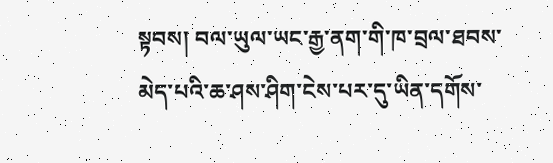སྟབས། བལ་ཡུལ་ཡང་རྒྱ་ནག་གི་ཁ་བྲལ་ཐབས་མེད་པའི་ཆ་ཤས་ཤིག་ངེས་པར་དུ་ཡིན་དགོས་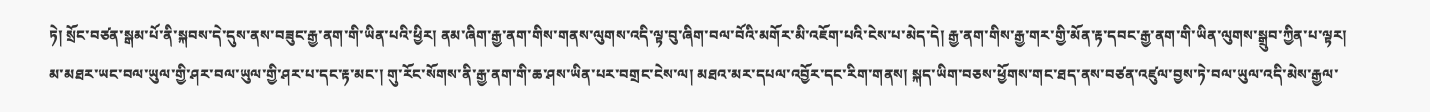ཏེ། སྲོང་བཙན་སྒམ་པོ་ནི་སྐབས་དེ་དུས་ནས་བཟུང་རྒྱ་ནག་གི་ཡིན་པའི་ཕྱིར། ནམ་ཞིག་རྒྱ་ནག་གིས་གནས་ལུགས་འདི་ལྟ་བུ་ཞིག་བལ་བོའི་མགོར་མི་འཇོག་པའི་ངེས་པ་མེད་དེ། རྒྱ་ནག་གིས་རྒྱ་གར་གྱི་མོན་རྟ་དབང་རྒྱ་ནག་གི་ཡིན་ལུགས་སྒྲུབ་ཀྱིན་པ་ལྟར། མ་མཐར་ཡང་བལ་ཡུལ་གྱི་ཤར་བལ་ཡུལ་གྱི་ཤར་པ་དང་རྟ་མང་། གུ་རོང་སོགས་ནི་རྒྱ་ནག་གི་ཆ་ཤས་ཡིན་པར་བགྲང་ངེས་ལ། མཐའ་མར་དཔལ་འབྱོར་དང་རིག་གནས། སྐད་ཡིག་བཅས་ཕྱོགས་གང་ཐད་ནས་བཙན་འཛུལ་བྱས་ཏེ་བལ་ཡུལ་འདི་མེས་རྒྱལ་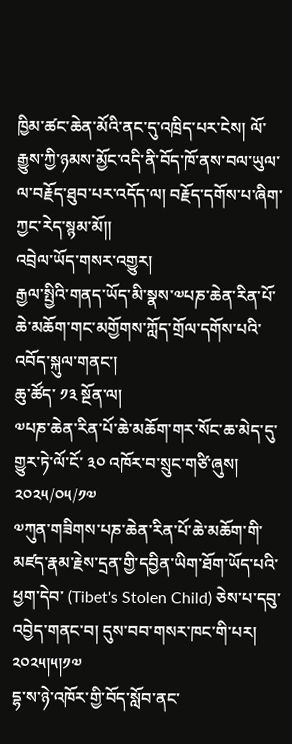ཁྱིམ་ཚང་ཆེན་མོའི་ནང་དུ་འཁྲིད་པར་ངེས། ལོ་རྒྱུས་ཀྱི་ཉམས་མྱོང་འདི་ནི་བོད་ཁོ་ནས་བལ་ཡུལ་ལ་བརྗོད་ཐུབ་པར་འདོད་ལ། བརྗོད་དགོས་པ་ཞིག་ཀྱང་རེད་སྙམ་མོ།།
འབྲེལ་ཡོད་གསར་འགྱུར།
རྒྱལ་སྤྱིའི་གནད་ཡོད་མི་སྣས་༧པཎ་ཆེན་རིན་པོ་ཆེ་མཆོག་གང་མགྱོགས་ཀློད་གྲོལ་དགོས་པའི་འབོད་སྐུལ་གནང་།
ཆུ་ཚོད་ ༡༣ སྔོན་ལ།
༧པཎ་ཆེན་རིན་པོ་ཆེ་མཆོག་གར་སོང་ཆ་མེད་དུ་གྱུར་ཏེ་ལོ་ངོ་ ༣༠ འཁོར་བ་སྲུང་གཙི་ཞུས།
༢༠༢༥/༠༥/༡༧
༧ཀུན་གཟིགས་པཎ་ཆེན་རིན་པོ་ཆེ་མཆོག་གི་མཛད་རྣམ་རྗེས་དྲན་གྱི་དབྱིན་ཡིག་ཐོག་ཡོད་པའི་ཕྱག་དེབ་ (Tibet's Stolen Child) ཅེས་པ་དབུ་འབྱེད་གནང་བ། དུས་བབ་གསར་ཁང་གི་པར། ༢༠༢༥།༥།༡༧
དྷ་ས་ཉེ་འཁོར་གྱི་བོད་སློབ་ནང་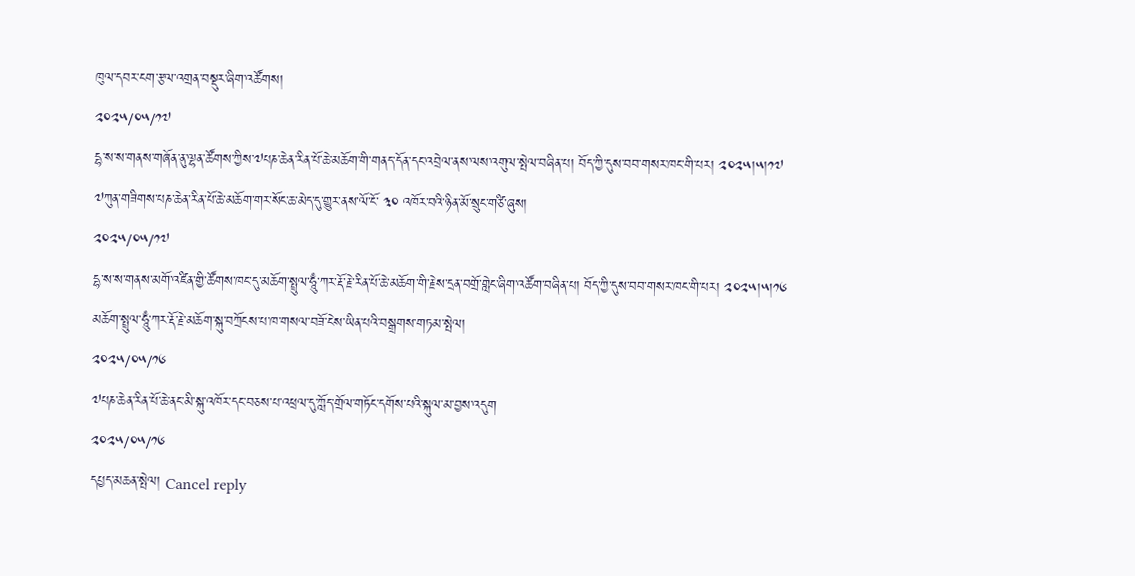ཁུལ་དབར་ངག་རྩལ་འགྲན་བསྡུར་ཞིག་འཚོགས།
༢༠༢༥/༠༥/༡༧
དྷ་ས་ས་གནས་གཞོན་ནུ་ལྷན་ཚོགས་ཀྱིས་༧པཎ་ཆེན་རིན་པོ་ཆེ་མཆོག་གི་གནད་དོན་དང་འབྲེལ་ནས་ལས་འགུལ་སྤེལ་བཞིན་པ། བོད་ཀྱི་དུས་བབ་གསར་ཁང་གི་པར། ༢༠༢༥།༥།༡༧
༧ཀུན་གཟིགས་པཎ་ཆེན་རིན་པོ་ཆེ་མཆོག་གར་སོང་ཆ་མེད་དུ་གྱུར་ནས་ལོ་ངོ་ ༣༠ འཁོར་བའི་ཉིན་མོ་སྲུང་གཙི་ཞུས།
༢༠༢༥/༠༥/༡༧
དྷ་ས་ས་གནས་མགོ་འཛིན་གྱི་ཚོགས་ཁང་དུ་མཆོག་སྤྲུལ་ཧཱུྃ་ཀར་རྡོ་རྗེ་རིན་པོ་ཆེ་མཆོག་གི་རྗེས་དྲན་བགྲོ་གླེང་ཞིག་འཚོག་བཞིན་པ། བོད་ཀྱི་དུས་བབ་གསར་ཁང་གི་པར། ༢༠༢༥།༥།༡༦
མཆོག་སྤྲུལ་ཧཱུྃ་ཀར་རྡོ་རྗེ་མཆོག་སྐུ་བཀྲོངས་པ་ཁ་གསལ་བཟོ་ངེས་ཡིན་པའི་བསྒྲགས་གཏམ་སྤེལ།
༢༠༢༥/༠༥/༡༦
༧པཎ་ཆེན་རིན་པོ་ཆེ་ནང་མི་སྐུ་འཁོར་དང་བཅས་པ་འཕྲལ་དུ་ཀློད་གྲོལ་གཏོང་དགོས་པའི་སྐུལ་མ་བྱས་འདུག
༢༠༢༥/༠༥/༡༦
དཔྱད་མཆན་སྤེལ། Cancel reply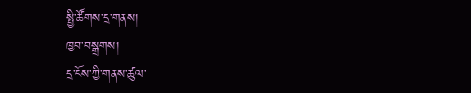སྤྱི་ཚོགས་དྲ་གནས།
ཁྱབ་བསྒྲགས།
དྲ་ངོས་ཀྱི་གནས་ཚུལ་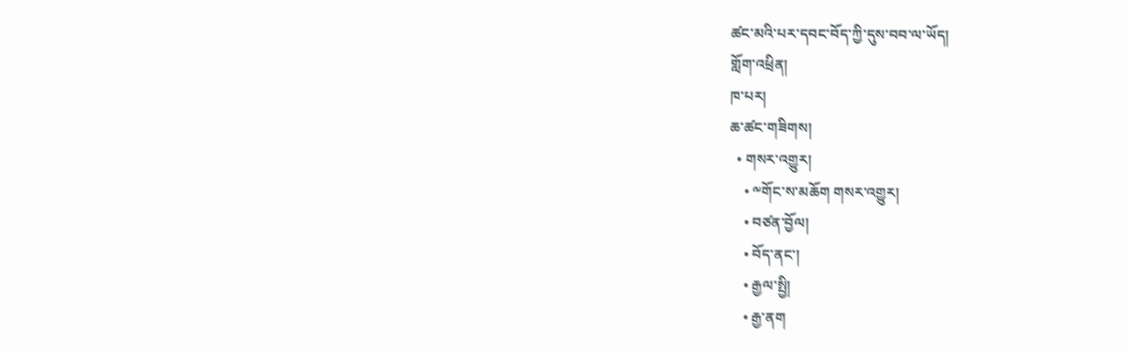ཚང་མའི་པར་དབང་བོད་ཀྱི་དུས་བབ་ལ་ཡོད།
གློག་འཕྲིན།
ཁ་པར།
ཆ་ཚང་གཟིགས།
  • གསར་འགྱུར།
    • ༸གོང་ས་མཆོག གསར་འགྱུར།
    • བཙན་བྱོལ།
    • བོད་ནང་།
    • རྒྱལ་སྤྱི།
    • རྒྱ་ནག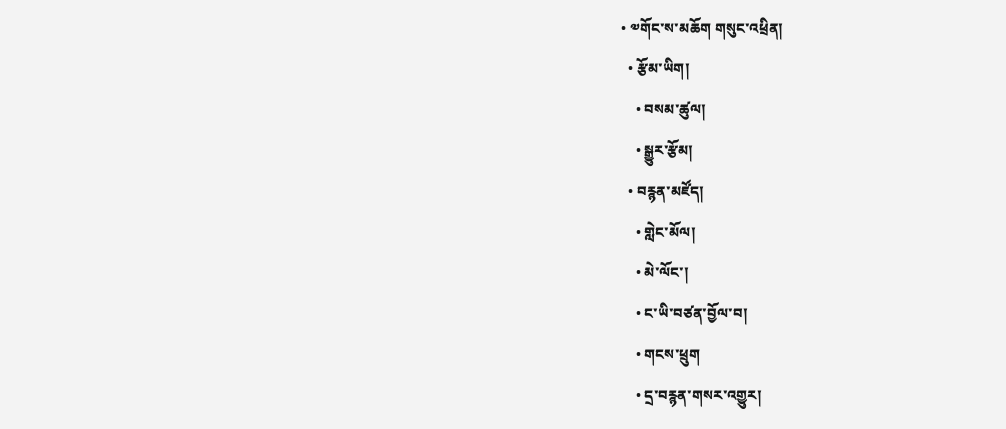• ༧གོང་ས་མཆོག གསུང་འཕྲིན།
  • རྩོམ་ཡིག།
    • བསམ་ཚུལ།
    • སྒྱུར་རྩོམ།
  • བརྙན་མཛོད།
    • གླེང་མོལ།
    • མེ་ལོང་།
    • ང་ཡི་བཙན་བྱོལ་བ།
    • གངས་ཕྲུག
    • དྲ་བརྙན་གསར་འགྱུར།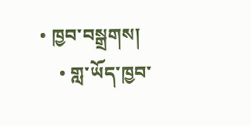• ཁྱབ་བསྒྲགས།
    • གླ་ཡོད་ཁྱབ་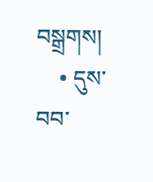བསྒྲགས།
    • དུས་བབ་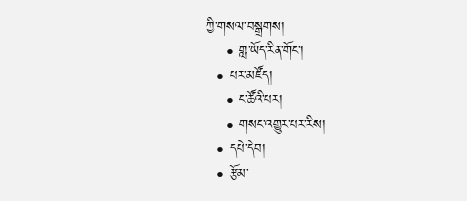ཀྱི་གསལ་བསྒྲགས།
    • གླ་ཡོད་རིན་གོང་།
  • པར་མཛོད།
    • ང་ཚོའི་པར།
    • གསང་འགྱུར་པར་རིས།
  • དཔེ་དེབ།
  • རྩོམ་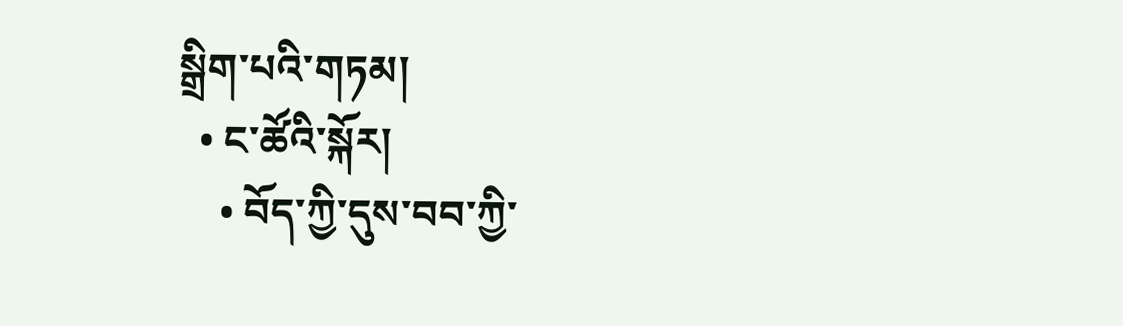སྒྲིག་པའི་གཏམ།
  • ང་ཚོའི་སྐོར།
    • བོད་ཀྱི་དུས་བབ་ཀྱི་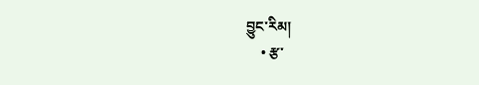བྱུང་རིམ།
    • རྩ་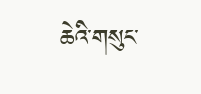ཆེའི་གསུང་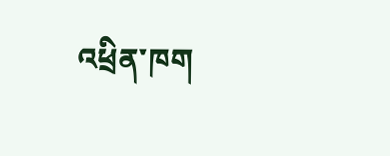འཕྲིན་ཁག